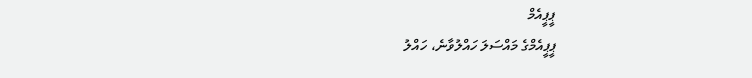ޕީޕީއެމް
ޕީޕީއެމްގެ މައްސަލަ ހައްލުވާނެ، ހައްލު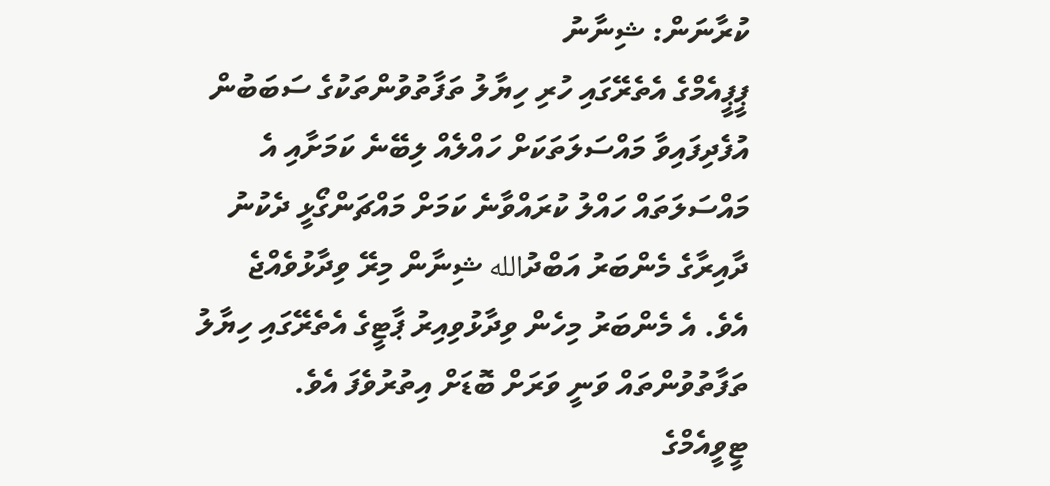ކުރާނަން: ޝިނާނު
ޕީޕީއެމްގެ އެތެރޭގައި ހުރި ހިޔާލު ތަފާތުވުންތަކުގެ ސަބަބުން އުފެދިފައިވާ މައްސަލަތަކަށް ހައްލެއް ލިބޭނެ ކަމަށާއި އެ މައްސަލަތައް ހައްލު ކުރައްވާނެ ކަމަށް މައްޗަންގޯޅީ ދެކުނު ދާއިރާގެ މެންބަރު އަބްދުالله ޝިނާން މިރޭ ވިދާޅުވެއްޖެ އެވެ. އެ މެންބަރު މިހެން ވިދާޅުވިއިރު ޕާޓީގެ އެތެރޭގައި ހިޔާލު ތަފާތުވުންތައް ވަނީ ވަރަށް ބޮޑަށް އިތުރުވެފަ އެވެ.
ޓީވީއެމްގެ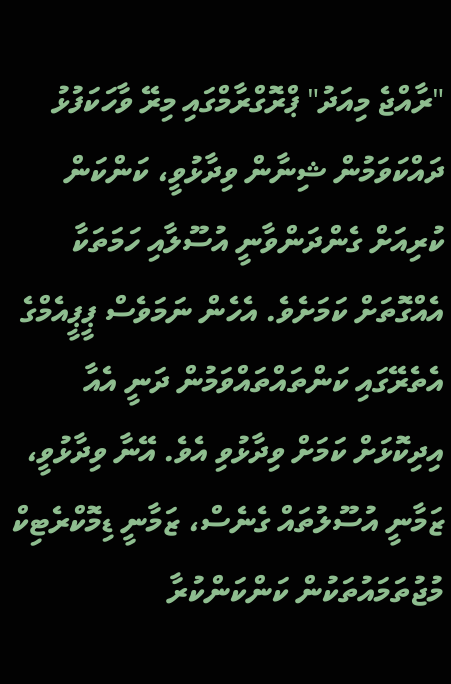"ރާއްޖެ މިއަދު" ޕްރޮގްރާމްގައި މިރޭ ވާހަކަފުޅު ދައްކަވަމުން ޝިނާން ވިދާޅުވީ، ކަންކަން ކުރިއަށް ގެންދަންވާނީ އުސޫލާއި ހަމަތަކާ އެއްގޮތަށް ކަމަށެވެ. އެހެން ނަމަވެސް ޕީޕީއެމްގެ އެތެރޭގައި ކަންތައްތައްވަމުން ދަނީ އެއާ އިދިކޮޅަށް ކަމަށް ވިދާޅުވި އެވެ. އޭނާ ވިދާޅުވީ، ޒަމާނީ އުސޫލުތައް ގެނެސް، ޒަމާނީ ޑިމޮކްރެޓިކް މުޖުތަމައުތަކުން ކަންކަންކުރާ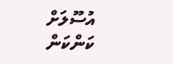އުސޫލަށް ކަންކަން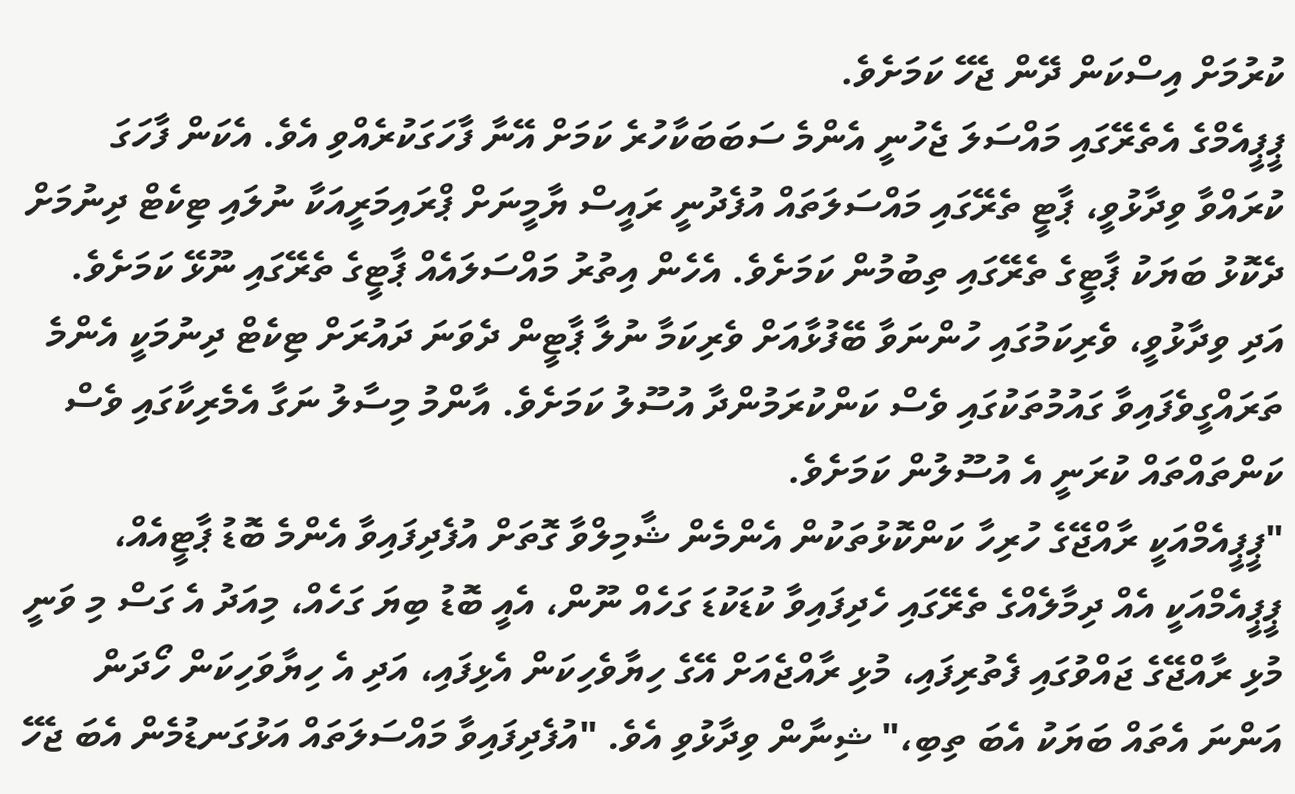ކުރުމަށް އިސްކަން ދޭން ޖެހޭ ކަމަށެވެ.
ޕީޕީއެމްގެ އެތެރޭގައި މައްސަލަ ޖެހުނީ އެންމެ ސަބަބަކާހުރެ ކަމަށް އޭނާ ފާހަގަކުރެއްވި އެވެ. އެކަން ފާހަގަ ކުރައްވާ ވިދާޅުވީ، ޕާޓީ ތެރޭގައި މައްސަލަތައް އުފެދުނީ ރައީސް ޔާމީނަށް ޕްރައިމަރީއަކާ ނުލައި ޓިކެޓް ދިނުމަށް ދެކޮޅު ބަޔަކު ޕާޓީގެ ތެރޭގައި ތިބުމުން ކަމަށެވެ. އެހެން އިތުރު މައްސަލައެއް ޕާޓީގެ ތެރޭގައި ނޫޅޭ ކަމަށެވެ.
އަދި ވިދާޅުވީ، ވެރިކަމުގައި ހުންނަވާ ބޭފުޅާއަށް ވެރިކަމާ ނުލާ ޕާޓީން ދެވަނަ ދައުރަށް ޓިކެޓް ދިނުމަކީ އެންމެ ތަރައްގީވެފައިވާ ގައުމުތަކުގައި ވެސް ކަންކުރަމުންދާ އުސޫލު ކަމަށެވެ. އާންމު މިސާލު ނަގާ އެމެރިކާގައި ވެސް ކަންތައްތައް ކުރަނީ އެ އުސޫލުން ކަމަށެވެ.
"ޕީޕީއެމްއަކީ ރާއްޖޭގެ ހުރިހާ ކަންކޮޅުތަކުން އެންމެން ޝާމިލްވާ ގޮތަށް އުފެދިފައިވާ އެންމެ ބޮޑު ޕާޓީއެއް، ޕީޕީއެމްއަކީ އެއް ދިމާލެއްގެ ތެރޭގައި ހެދިފައިވާ ކުޑަކުޑަ ގަހެއް ނޫން، އެއީ ބޮޑު ބިޔަ ގަހެއް، މިއަދު އެ ގަސް މި ވަނީ މުޅި ރާއްޖޭގެ ޖައްވުގައި ފެތުރިފައި، މުޅި ރާއްޖެއަށް އޭގެ ހިޔާވެހިކަން އެޅިފައި، އަދި އެ ހިޔާވަހިކަން ހޯދަން އަންނަ އެތައް ބަޔަކު އެބަ ތިބި،" ޝިނާން ވިދާޅުވި އެވެ. "އުފެދިފައިވާ މައްސަލަތައް އަޅުގަނޑުމެން އެބަ ޖެހޭ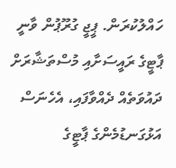ހައްލުކުރަން. ޕީޖީ ގުރޫޕުން ވާނީ ޕާޓީގެ ރައީސަށާއި މުސްތަޝާރަށް ދައުވަތެއް ދެއްވާފައި، އެހެނަސް އަޅުގަނޑުމެންގެ ޕާޓީގެ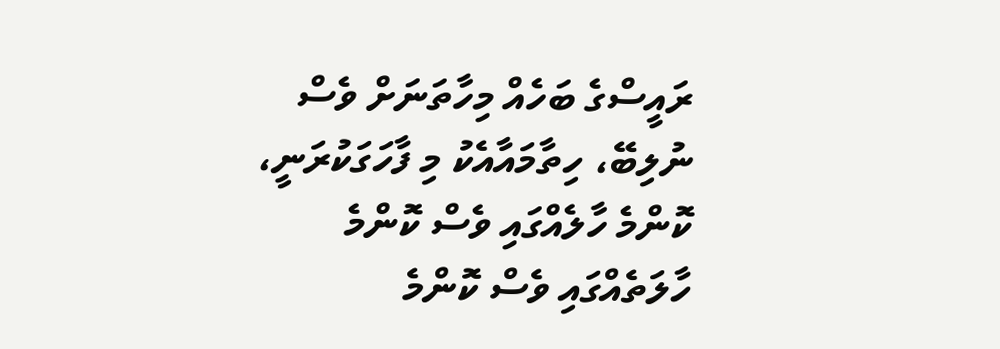ރައީސްގެ ބަހެއް މިހާތަނަށް ވެސް ނުލިބޭ، ހިތާމައާއެކު މި ފާހަގަކުރަނީ، ކޮންމެ ހާލެއްގައި ވެސް ކޮންމެ ހާލަތެއްގައި ވެސް ކޮންމެ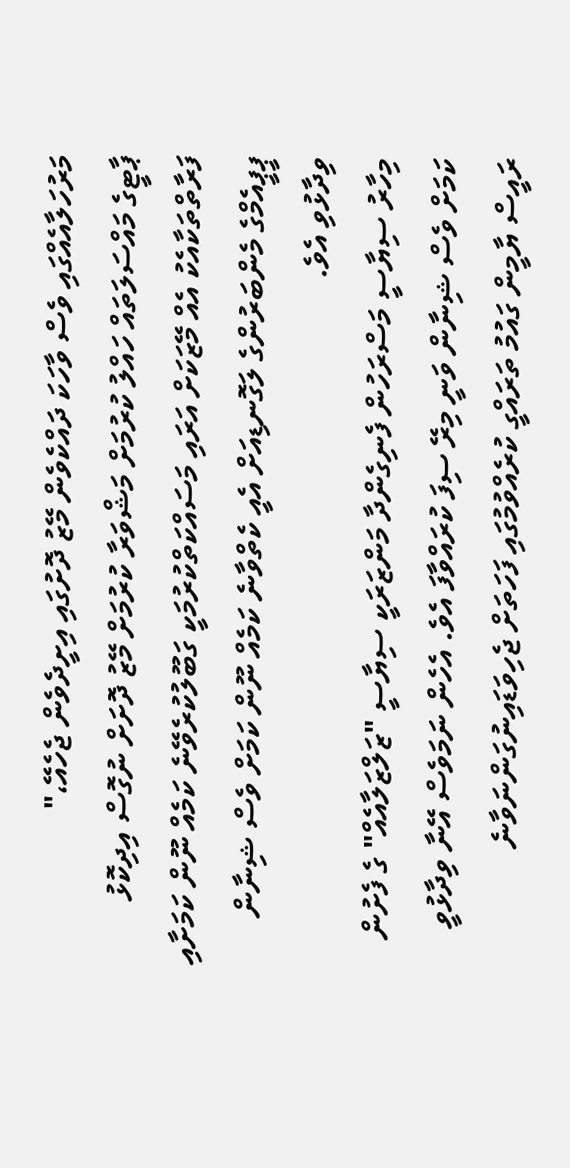މަރުހަލާއެއްގައި ވެސް ވާހަކަ ދައްކެވެން މޭޒު ދޮށުގައި އިށީދެވެން ޖެހެއޭ،"
ޕާޓީގެ މައްސަލަތައް ހައްލު ކުރުމަށް މަޝްވަރާ ކުރުމަށް މޭޒު ދޮށަށް ނުގޮސް އިދިކޮޅު ފަރާތްތަކާއެކު އެއް މޭޒަކަށް އަރައި މަސައްކަތްކުރުމަކީ ގަބޫލުކުރެވޭނެ ކަމެއް ނޫން ކަމަށާއި ޕީޕީއެމްގެ މެންބަރުންގެ ލަގޮނޑިއަށް އެއީ ކެތްވާނެ ކަމެއް ނޫން ކަމަށް ވެސް ޝިނާން ވިދާޅުވި އެވެ.
މިހާރު ސިޔާސީ މަސްރަހުން ފެނިގެންދާ މަންޒަރަކީ ސިޔާސީ "ޒަލްޒަލާއެއް" ގެ ފެށުން ކަމަށް ވެސް ޝިނާން ވަނީ މިރޭ ސިފަ ކުރައްވާފަ އެވެ. އެހެން ނަމަވެސް އޭނާ ވިދާޅުވީ ރައީސް ޔާމީން ގައުމު ތަރައްގީ ކުރެއްވުމުގައި ފަހަތަށް ޖެހިވަޑައިނުގަންނަވާނެ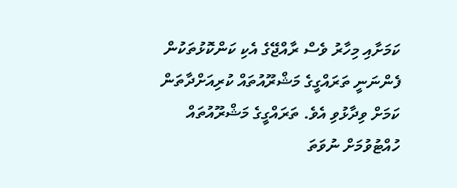ކަމަށާއި މިހާރު ވެސް ރާއްޖޭގެ އެކި ކަންކޮޅުތަކުން ފެންނަނީ ތަރައްގީގެ މަޝްރޫއުތައް ކުރިއަށްދާތަން ކަމަށް ވިދާޅުވި އެވެ. ތަރައްގީގެ މަޝްރޫއުތައް ހުއްޓުވުމަށް ނުވަތަ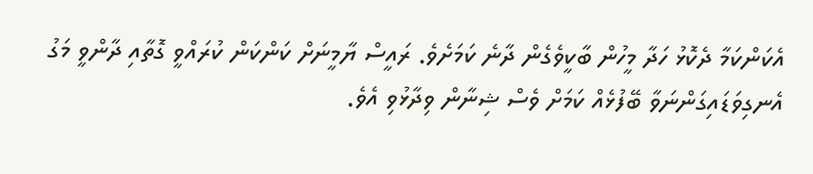އެކަންކަމާ ދެކޮޅު ހަދާ މީހުން ބާކީވެގެން ދާނެ ކަމަށެވެ. ރައީސް ޔާމީނަށް ކަންކަން ކުރައްވީ ގޮތާއި ދާންވީ މަގު އެނގިވަޑައިގަންނަވާ ބޭފުޅެއް ކަމަށް ވެސް ޝިނާން ވިދާޅުވި އެވެ.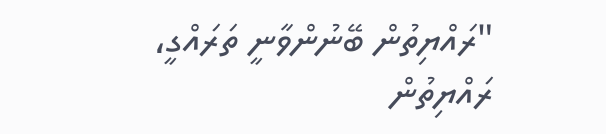"ރައްޔިތުން ބޭނުންވާނީ ތަރައްގީ، ރައްޔިތުން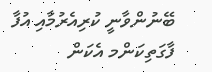ބޭނުންވާނީ ކުރިއެރުމާއި އުފާ ފާގަތިކަންމ އެކަން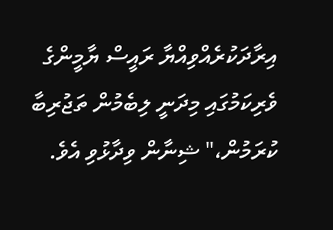އިރާދަކުރެއްވިއްޔާ ރައީސް ޔާމީންގެ ވެރިކަމުގައި މިދަނީ ލިބެމުން ތަޖުރިބާ ކުރަމުން،" ޝިނާން ވިދާޅުވި އެވެ.